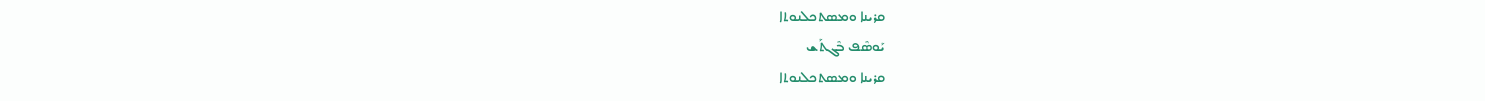ܩܪܝܢܐ ܘܡܣܬܟܠܢܘܬܐ
ܝܰܘܣܶܦ ܒܶܓܬܰܫ
ܩܪܝܢܐ ܘܡܣܬܟܠܢܘܬܐ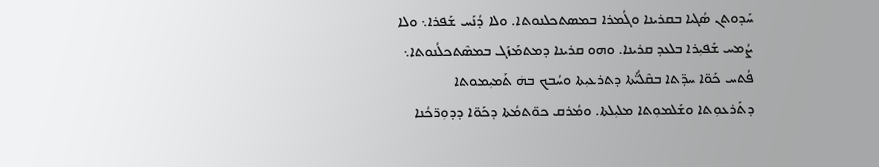ܚܰܕܘܬܢ ܣܳܓܝܐ ܒܩܪܝܢܐ ܘܓܳܡܪܐ ܒܡܣܬܟܠܢܘܬܐ. ܘܠܐ ܕܳܢܰܚ ܫܰܦܪܐ܆ ܘܠܐ ܨܳܡܚ ܫܰܦܝܼܪܐ ܒܠܥܕ ܩܪܝܢܐ. ܘܗܘ ܩܪܝܢܐ ܕܡܬܡܰܙܰܓ ܒܡܣܶܬܟܠܳܢܘܬܐ܆ ܦܳܬܚ ܟܰܘ̈ܐ ܚܕ̈ܬܐ ܒܩܶܠܳܝ̈ܳܬܐ ܕܬܪܥܝܼܬܐ ܘܚܳܒܟ ܒܗܿ ܬܰܡܝܼܡܘܬܐ ܕܬܰܪܥܘܼܬܐ ܘܫܰܠܡܘܼܬܐ ܡܠܝܼܠܬܐ. ܘܡܳܪܩ ܟܘ̈ܬܡܳܬܐ ܕܟܰܘ̈ܐ ܕܕܘܼܪ̈ܟܳܢܐ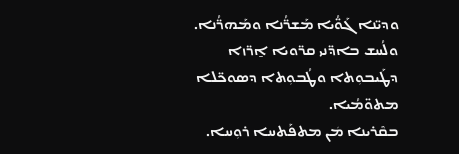ܘܕܝ̈ܢܐ ܓܰܘ̈ܳܝܐ ܡܰܫܪ̈ܳܢܐ ܘܡܰܗܪ̈ܳܢܐ. ܘܠܳܚܫ ܒܐܕ̈ܢܝ ܩܪ̈ܘܝܐ ܐ̱ܪ̈ܙܐ ܕܛܰܝܒܘܼܬܐ ܘܛܳܒܘܼܬܐ ܕܣܘܟ̈ܠܐ ܡܬܘ̈ܡܳܝܐ.
ܒܩܶܪܝܢܐ ܡܿܢ ܡܬܦܰܬܚܐ ܪܘܼܚܐ.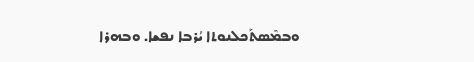ܘܒܡܶܣܬܰܟܠܢܘܬܐ ܝܳܪܒܐ ܢܦܫܐ. ܘܒܗܪܐ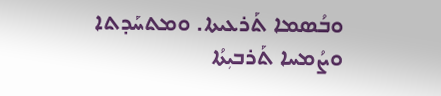ܘܒܳܣܡܐ ܬܰܪܥܝܬܐ. ܘܡܬܚܰܕܬܐ ܘܨܳܡܚܐ ܬܰܪܒܝܼܬܳܐ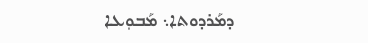ܕܡܰܪܕܘܬܐ܆ ܡܰܒܘܼܥܐ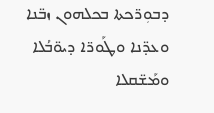ܕܒܘܼܪ̈ܟܬܐ ܒܟܠܗܘܢ ܙܒ̈ܢܐ ܘܥܕ̈ܢܐ ܘܛܰܘܪ̈ܐ ܕܝܘ̈ܒܳܠܐ ܘܡܰܫ̈ܩܠܐ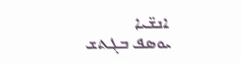ܐܢܫ̈ܝܐ
ܝܘܣܦ ܒܓܬܫ